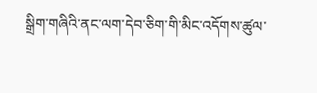སྒྲིག་གཞིའི་ནང་ལག་དེབ་ཅིག་གི་མིང་འདོགས་ཚུལ་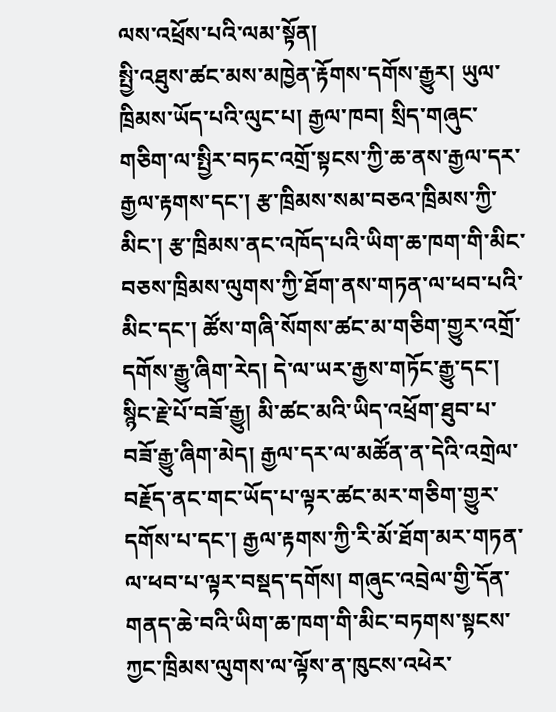ལས་འཕྲོས་པའི་ལམ་སྟོན།
སྤྱི་འཐུས་ཚང་མས་མཁྱེན་རྟོགས་དགོས་རྒྱུར། ཡུལ་ཁྲིམས་ཡོད་པའི་ལུང་པ། རྒྱལ་ཁབ། སྲིད་གཞུང་གཅིག་ལ་སྤྱིར་བཏང་འགྲོ་སྟངས་ཀྱི་ཆ་ནས་རྒྱལ་དར་རྒྱལ་རྟགས་དང་། རྩ་ཁྲིམས་སམ་བཅའ་ཁྲིམས་ཀྱི་མིང་། རྩ་ཁྲིམས་ནང་འཁོད་པའི་ཡིག་ཆ་ཁག་གི་མིང་བཅས་ཁྲིམས་ལུགས་ཀྱི་ཐོག་ནས་གཏན་ལ་ཕབ་པའི་མིང་དང་། ཚོས་གཞི་སོགས་ཚང་མ་གཅིག་གྱུར་འགྲོ་དགོས་རྒྱུ་ཞིག་རེད། དེ་ལ་ཡར་རྒྱས་གཏོང་རྒྱུ་དང་། སྙིང་རྗེ་པོ་བཟོ་རྒྱུ། མི་ཚང་མའི་ཡིད་འཕྲོག་ཐུབ་པ་བཟོ་རྒྱུ་ཞིག་མེད། རྒྱལ་དར་ལ་མཚོན་ན་དེའི་འགྲེལ་བརྗོད་ནང་གང་ཡོད་པ་ལྟར་ཚང་མར་གཅིག་གྱུར་དགོས་པ་དང་། རྒྱལ་རྟགས་ཀྱི་རི་མོ་ཐོག་མར་གཏན་ལ་ཕབ་པ་ལྟར་བསྡད་དགོས། གཞུང་འབྲེལ་གྱི་དོན་གནད་ཆེ་བའི་ཡིག་ཆ་ཁག་གི་མིང་བཏགས་སྟངས་ཀྱང་ཁྲིམས་ལུགས་ལ་ལྟོས་ན་ཁུངས་འཕེར་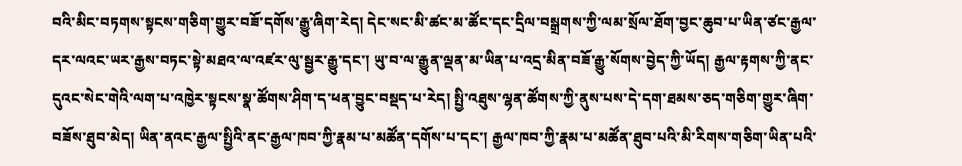བའི་མིང་བཏགས་སྟངས་གཅིག་གྱུར་བཟོ་དགོས་རྒྱུ་ཞིག་རེད། དེང་སང་མི་ཚང་མ་ཚོང་དང་དྲིལ་བསྒྲགས་ཀྱི་ལམ་སྲོལ་ཐོག་བྱང་ཆུབ་པ་ཡིན་ཙང་རྒྱལ་དར་ལའང་ཡར་རྒྱས་བཏང་སྟེ་མཐའ་ལ་འཛར་ལུ་སྦྱར་རྒྱུ་དང་། ཡུ་བ་ལ་རྒྱུན་ལྡན་མ་ཡིན་པ་འདྲ་མིན་བཟོ་རྒྱུ་སོགས་བྱེད་ཀྱི་ཡོད། རྒྱལ་རྟགས་ཀྱི་ནང་དུའང་སེང་གེའི་ལག་པ་འཁྱེར་སྟངས་སྣ་ཚོགས་ཤིག་ད་ཕན་བྱུང་བསྡད་པ་རེད། སྤྱི་འཐུས་ལྷན་ཚོགས་ཀྱི་ནུས་པས་དེ་དག་ཐམས་ཅད་གཅིག་གྱུར་ཞིག་བཟོས་ཐུབ་མེད། ཡིན་ནའང་རྒྱལ་སྤྱིའི་ནང་རྒྱལ་ཁབ་ཀྱི་རྣམ་པ་མཚོན་དགོས་པ་དང་། རྒྱལ་ཁབ་ཀྱི་རྣམ་པ་མཚོན་ཐུབ་པའི་མི་རིགས་གཅིག་ཡིན་པའི་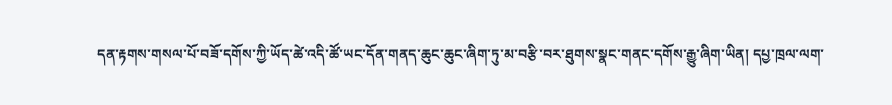དན་རྟགས་གསལ་པོ་བཟོ་དགོས་ཀྱི་ཡོད་ཚེ་འདི་ཚོ་ཡང་དོན་གནད་ཆུང་ཆུང་ཞིག་ཏུ་མ་བརྩི་བར་ཐུགས་སྣང་གནང་དགོས་རྒྱུ་ཞིག་ཡིན། དཔྱ་ཁྲལ་ལག་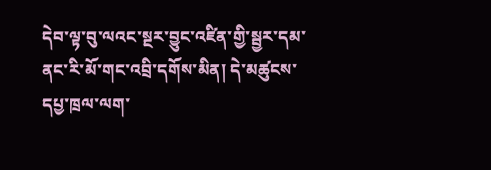དེབ་ལྟ་བུ་ལའང་སྔར་བྱུང་འཛིན་གྱི་སྦྱར་དམ་ནང་རི་མོ་གང་འབྲི་དགོས་མིན། དེ་མཚུངས་དཔྱ་ཁྲལ་ལག་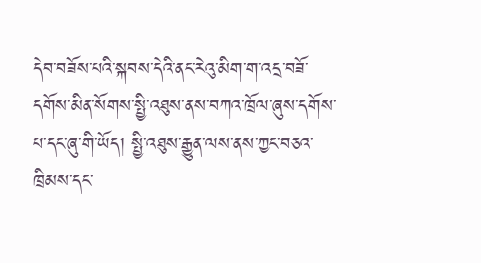དེབ་བཟོས་པའི་སྐབས་དེའི་ནང་རེའུ་མིག་ག་འདྲ་བཟོ་དགོས་མིན་སོགས་སྤྱི་འཐུས་ནས་བཀའ་ཁྲོལ་ཞུས་དགོས་པ་དང་ཞུ་གི་ཡོད། སྤྱི་འཐུས་རྒྱུན་ལས་ནས་ཀྱང་བཅའ་ཁྲིམས་དང་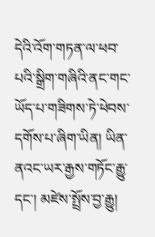དེའི་འོག་གཏན་ལ་ཕབ་པའི་སྒྲིག་གཞིའི་ནང་གང་ཡོད་པ་གཟིགས་ཏེ་ཕེབས་དགོས་པ་ཞིག་ཡིན། ཡིན་ནའང་ཡར་རྒྱས་གཏོང་རྒྱུ་དང་། མཛེས་སྤྲོས་བྱ་རྒྱུ།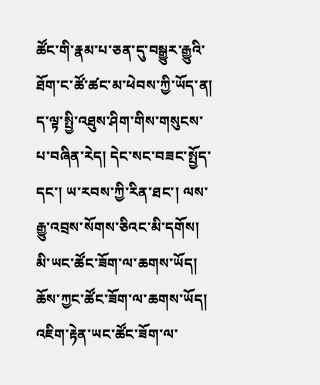ཚོང་གི་རྣམ་པ་ཅན་དུ་བསྒྱུར་རྒྱུའི་ཐོག་ང་ཚོ་ཚང་མ་ཕེབས་ཀྱི་ཡོད་ན། ད་ལྟ་སྤྱི་འཐུས་ཤིག་གིས་གསུངས་པ་བཞིན་རེད། དེང་སང་བཟང་སྤྱོད་དང་། ཡ་རབས་ཀྱི་རིན་ཐང་། ལས་རྒྱུ་འབྲས་སོགས་ཅིའང་མི་དགོས། མི་ཡང་ཚོང་ཟོག་ལ་ཆགས་ཡོད། ཆོས་ཀྱང་ཚོང་ཟོག་ལ་ཆགས་ཡོད། འཇིག་རྟེན་ཡང་ཚོང་ཟོག་ལ་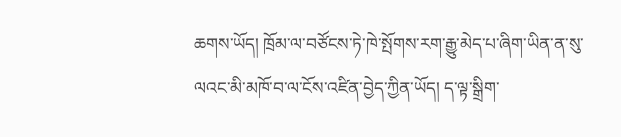ཆགས་ཡོད། ཁྲོམ་ལ་བཙོངས་ཏེ་ཁེ་སྤོགས་རག་རྒྱུ་མེད་པ་ཞིག་ཡིན་ན་སུ་ལའང་མི་མཁོ་བ་ལ་ངོས་འཛིན་བྱེད་ཀྱིན་ཡོད། ད་ལྟ་སྒྲིག་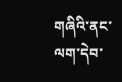གཞིའི་ནང་ལག་དེབ་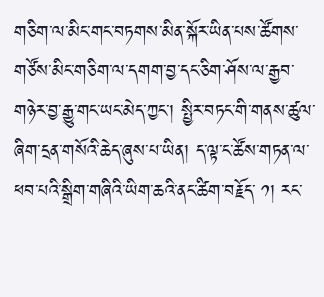གཅིག་ལ་མིང་གང་བཏགས་མིན་སྐོར་ཡིན་པས་ཚོགས་གཙོས་མིང་གཅིག་ལ་དགག་བྱ་དང་ཅིག་ཤོས་ལ་རྒྱབ་གཉེར་བྱ་རྒྱུ་གང་ཡང་མེད་ཀྱང་། སྤྱིར་བཏང་གི་གནས་ཚུལ་ཞིག་དྲན་གསོའི་ཆེད་ཞུས་པ་ཡིན། ད་ལྟ་ང་ཚོས་གཏན་ལ་ཕབ་པའི་སྒྲིག་གཞིའི་ཡིག་ཆའི་ནང་ཚིག་བརྗོད་ ༡། རང་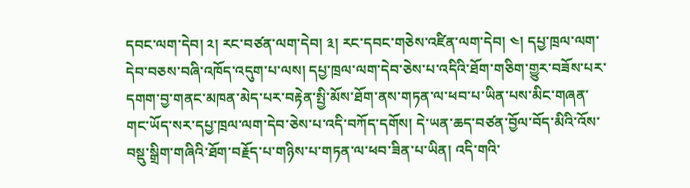དབང་ལག་དེབ། ༢། རང་བཙན་ལག་དེབ། ༣། རང་དབང་གཅེས་འཛིན་ལག་དེབ། ༤། དཔྱ་ཁྲལ་ལག་དེབ་བཅས་བཞི་འཁོད་འདུག་པ་ལས། དཔྱ་ཁྲལ་ལག་དེབ་ཅེས་པ་འདིའི་ཐོག་གཅིག་གྱུར་བཟོས་པར་དགག་བྱ་གནང་མཁན་མེད་པར་བརྟེན་སྤྱི་མོས་ཐོག་ནས་གཏན་ལ་ཕབ་པ་ཡིན་པས་མིང་གཞན་གང་ཡོད་སར་དཔྱ་ཁྲལ་ལག་དེབ་ཅེས་པ་འདི་བཀོད་དགོས། དེ་ཡན་ཆད་བཙན་བྱོལ་བོད་མིའི་འོས་བསྡུ་སྒྲིག་གཞིའི་ཐོག་བརྗོད་པ་གཉིས་པ་གཏན་ལ་ཕབ་ཟིན་པ་ཡིན། འདི་གའི་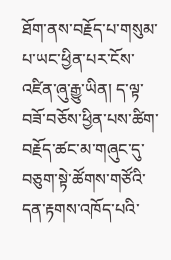ཐོག་ནས་བརྗོད་པ་གསུམ་པ་ཡང་ཕྱིན་པར་ངོས་འཛིན་ཞུ་རྒྱུ་ཡིན། ད་ལྟ་བཟོ་བཅོས་ཕྱིན་པས་ཚིག་བརྗོད་ཚང་མ་གཞུང་དུ་བཅུག་སྟེ་ཚོགས་གཙོའི་དན་རྟགས་འཁོད་པའི་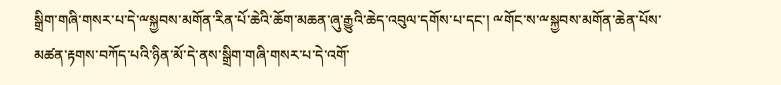སྒྲིག་གཞི་གསར་པ་དེ་ྋསྐྱབས་མགོན་རིན་པོ་ཆེའི་ཆོག་མཆན་ཞུ་རྒྱུའི་ཆེད་འབུལ་དགོས་པ་དང་། ྋགོང་ས་ྋསྐྱབས་མགོན་ཆེན་པོས་མཚན་རྟགས་བཀོད་པའི་ཉིན་མོ་དེ་ནས་སྒྲིག་གཞི་གསར་པ་དེ་འགོ་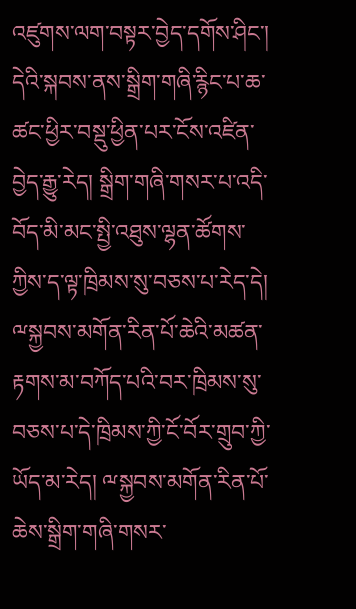འཛུགས་ལག་བསྟར་བྱེད་དགོས་ཤིང་། དེའི་སྐབས་ནས་སྒྲིག་གཞི་རྙིང་པ་ཆ་ཚང་ཕྱིར་བསྡུ་ཕྱིན་པར་ངོས་འཛིན་བྱེད་རྒྱུ་རེད། སྒྲིག་གཞི་གསར་པ་འདི་བོད་མི་མང་སྤྱི་འཐུས་ལྷན་ཚོགས་ཀྱིས་ད་ལྟ་ཁྲིམས་སུ་བཅས་པ་རེད་དེ། ྋསྐྱབས་མགོན་རིན་པོ་ཆེའི་མཚན་རྟགས་མ་བཀོད་པའི་བར་ཁྲིམས་སུ་བཅས་པ་དེ་ཁྲིམས་ཀྱི་ངོ་བོར་གྲུབ་ཀྱི་ཡོད་མ་རེད། ྋསྐྱབས་མགོན་རིན་པོ་ཆེས་སྒྲིག་གཞི་གསར་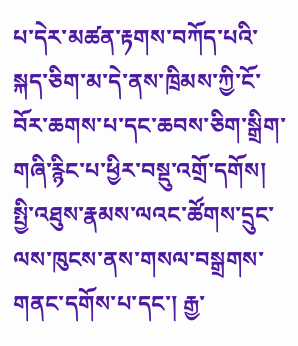པ་དེར་མཚན་རྟགས་བཀོད་པའི་སྐད་ཅིག་མ་དེ་ནས་ཁྲིམས་ཀྱི་ངོ་བོར་ཆགས་པ་དང་ཆབས་ཅིག་སྒྲིག་གཞི་རྙིང་པ་ཕྱིར་བསྡུ་འགྲོ་དགོས། སྤྱི་འཐུས་རྣམས་ལའང་ཚོགས་དྲུང་ལས་ཁུངས་ནས་གསལ་བསྒྲགས་གནང་དགོས་པ་དང་། རྒྱ་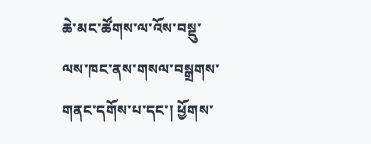ཆེ་མང་ཚོགས་ལ་འོས་བསྡུ་ལས་ཁང་ནས་གསལ་བསྒྲགས་གནང་དགོས་པ་དང་། ཕྱོགས་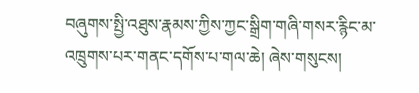བཞུགས་སྤྱི་འཐུས་རྣམས་ཀྱིས་ཀྱང་སྒྲིག་གཞི་གསར་རྙིང་མ་འཁྲུགས་པར་གནང་དགོས་པ་གལ་ཆེ། ཞེས་གསུངས།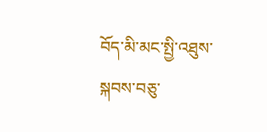བོད་མི་མང་སྤྱི་འཐུས་སྐབས་བཅུ་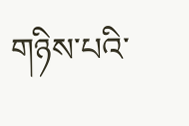གཉིས་པའི་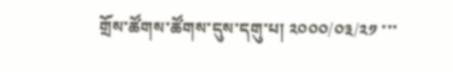གྲོས་ཚོགས་ཚོགས་དུས་དགུ་པ། ༢༠༠༠/༠༣/༢༡ ་་་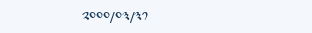༢༠༠༠/༠༣/༣༡